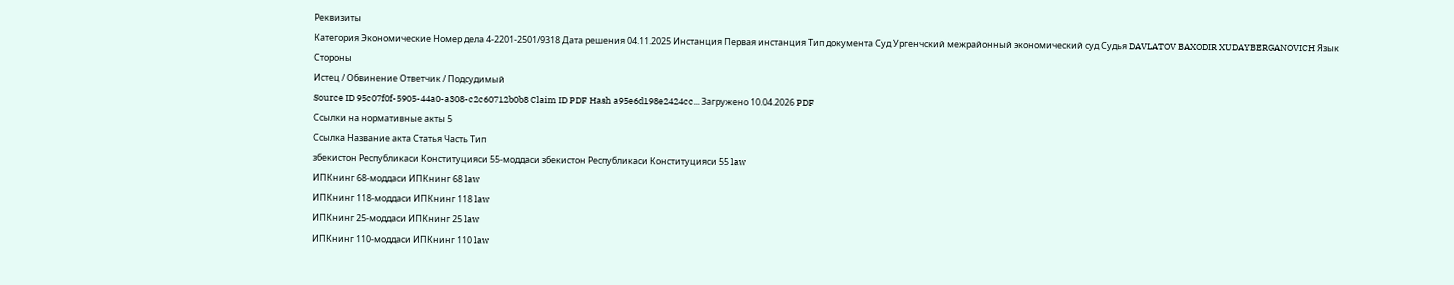Реквизиты
Категория Экономические Номер дела 4-2201-2501/9318 Дата решения 04.11.2025 Инстанция Первая инстанция Тип документа Суд Ургенчский межрайонный экономический суд Судья DAVLATOV BAXODIR XUDAYBERGANOVICH Язык
Стороны
Истец / Обвинение Ответчик / Подсудимый
Source ID 95c07f0f-5905-44a0-a308-c2c60712b0b8 Claim ID PDF Hash a95e6d198e2424cc... Загружено 10.04.2026 PDF
Ссылки на нормативные акты 5
Ссылка Название акта Статья Часть Тип
збекистон Республикаси Конституцияси 55-моддаси збекистон Республикаси Конституцияси 55 law
ИПКнинг 68-моддаси ИПКнинг 68 law
ИПКнинг 118-моддаси ИПКнинг 118 law
ИПКнинг 25-моддаси ИПКнинг 25 law
ИПКнинг 110-моддаси ИПКнинг 110 law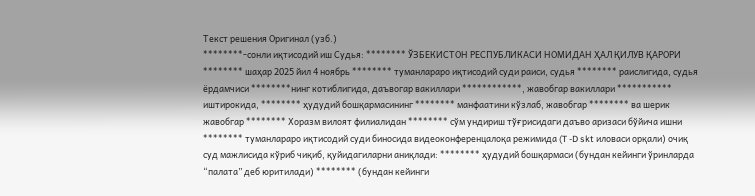Текст решения Оригинал (узб.)
********-сонли иқтисодий иш Судья: ******** ЎЗБЕКИСТОН РЕСПУБЛИКАСИ НОМИДАН ҲАЛ ҚИЛУВ ҚАРОРИ ******** шаҳар 2025 йил 4 ноябрь ******** туманлараро иқтисодий суди раиси, судья ******** раислигида, судья ёрдамчиси ********нинг котиблигида, даъвогар вакиллари ************, жавобгар вакиллари *********** иштирокида, ******** ҳудудий бошқармасининг ******** манфаатини кўзлаб, жавобгар ******** ва шерик жавобгар ******** Хоразм вилоят филиалидан ******** сўм ундириш тўғрисидаги даъво аризаси бўйича ишни ******** туманлараро иқтисодий суди биносида видеоконференцалоқа режимида (T -D skt иловаси орқали) очиқ суд мажлисида кўриб чиқиб, қуйидагиларни аниқлади: ******** ҳудудий бошқармаси (бундан кейинги ўринларда “палата” деб юритилади) ******** (бундан кейинги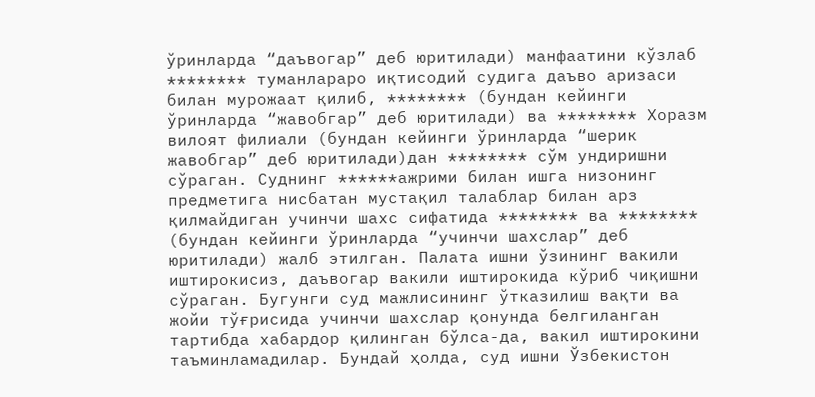ўринларда “даъвогар” деб юритилади) манфаатини кўзлаб ******** туманлараро иқтисодий судига даъво аризаси билан мурожаат қилиб, ******** (бундан кейинги ўринларда “жавобгар” деб юритилади) ва ******** Хоразм вилоят филиали (бундан кейинги ўринларда “шерик жавобгар” деб юритилади)дан ******** сўм ундиришни сўраган. Суднинг ******ажрими билан ишга низонинг предметига нисбатан мустақил талаблар билан арз қилмайдиган учинчи шахс сифатида ******** ва ******** (бундан кейинги ўринларда “учинчи шахслар” деб юритилади) жалб этилган. Палата ишни ўзининг вакили иштирокисиз, даъвогар вакили иштирокида кўриб чиқишни сўраган. Бугунги суд мажлисининг ўтказилиш вақти ва жойи тўғрисида учинчи шахслар қонунда белгиланган тартибда хабардор қилинган бўлса-да, вакил иштирокини таъминламадилар. Бундай ҳолда, суд ишни Ўзбекистон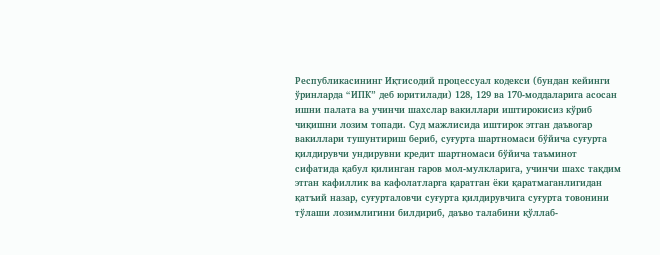Республикасининг Иқтисодий процессуал кодекси (бундан кейинги ўринларда “ИПК” деб юритилади) 128, 129 ва 170-моддаларига асосан ишни палата ва учинчи шахслар вакиллари иштирокисиз кўриб чиқишни лозим топади. Суд мажлисида иштирок этган даъвогар вакиллари тушунтириш бериб, суғурта шартномаси бўйича суғурта қилдирувчи ундирувни кредит шартномаси бўйича таъминот сифатида қабул қилинган гаров мол-мулкларига, учинчи шахс тақдим этган кафиллик ва кафолатларга қаратган ёки қаратмаганлигидан қатъий назар, суғурталовчи суғурта қилдирувчига суғурта товонини тўлаши лозимлигини билдириб, даъво талабини қўллаб-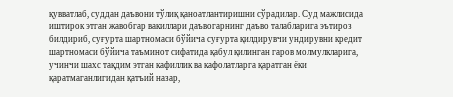қувватлаб, суддан даъвони тўлиқ қаноатлантиришни сўрадилар. Суд мажлисида иштирок этган жавобгар вакиллари даъвогарнинг даъво талабларига эътироз билдириб, суғурта шартномаси бўйича суғурта қилдирувчи ундирувни кредит шартномаси бўйича таъминот сифатида қабул қилинган гаров молмулкларига, учинчи шахс тақдим этган кафиллик ва кафолатларга қаратган ёки қаратмаганлигидан қатъий назар,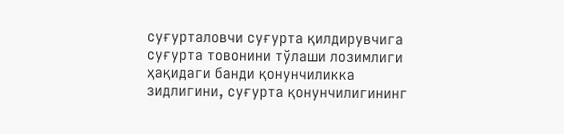суғурталовчи суғурта қилдирувчига суғурта товонини тўлаши лозимлиги ҳақидаги банди қонунчиликка зидлигини, суғурта қонунчилигининг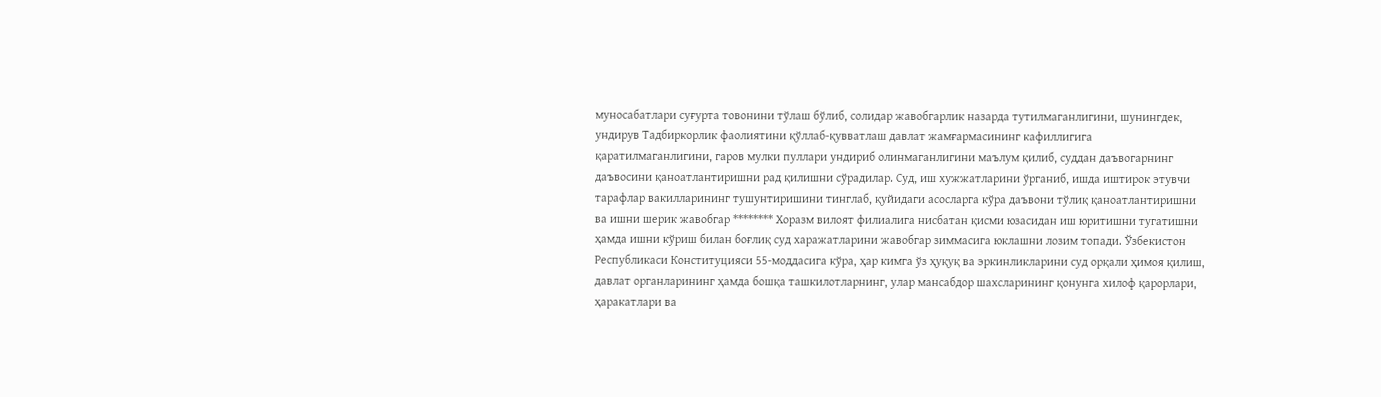муносабатлари суғурта товонини тўлаш бўлиб, солидар жавобгарлик назарда тутилмаганлигини, шунингдек, ундирув Тадбиркорлик фаолиятини қўллаб-қувватлаш давлат жамғармасининг кафиллигига қаратилмаганлигини, гаров мулки пуллари ундириб олинмаганлигини маълум қилиб, суддан даъвогарнинг даъвосини қаноатлантиришни рад қилишни сўрадилар. Суд, иш хужжатларини ўрганиб, ишда иштирок этувчи тарафлар вакилларининг тушунтиришини тинглаб, қуйидаги асосларга кўра даъвони тўлиқ қаноатлантиришни ва ишни шерик жавобгар ******** Хоразм вилоят филиалига нисбатан қисми юзасидан иш юритишни тугатишни ҳамда ишни кўриш билан боғлиқ суд харажатларини жавобгар зиммасига юклашни лозим топади. Ўзбекистон Республикаси Конституцияси 55-моддасига кўра, ҳар кимга ўз ҳуқуқ ва эркинликларини суд орқали ҳимоя қилиш, давлат органларининг ҳамда бошқа ташкилотларнинг, улар мансабдор шахсларининг қонунга хилоф қарорлари, ҳаракатлари ва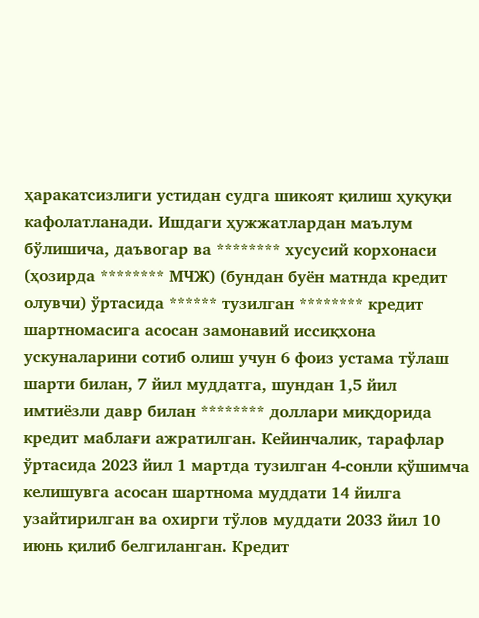ҳаракатсизлиги устидан судга шикоят қилиш ҳуқуқи кафолатланади. Ишдаги ҳужжатлардан маълум бўлишича, даъвогар ва ******** хусусий корхонаси (ҳозирда ******** МЧЖ) (бундан буён матнда кредит олувчи) ўртасида ****** тузилган ******** кредит шартномасига асосан замонавий иссиқхона ускуналарини сотиб олиш учун 6 фоиз устама тўлаш шарти билан, 7 йил муддатга, шундан 1,5 йил имтиёзли давр билан ******** доллари миқдорида кредит маблағи ажратилган. Кейинчалик, тарафлар ўртасида 2023 йил 1 мартда тузилган 4-сонли қўшимча келишувга асосан шартнома муддати 14 йилга узайтирилган ва охирги тўлов муддати 2033 йил 10 июнь қилиб белгиланган. Кредит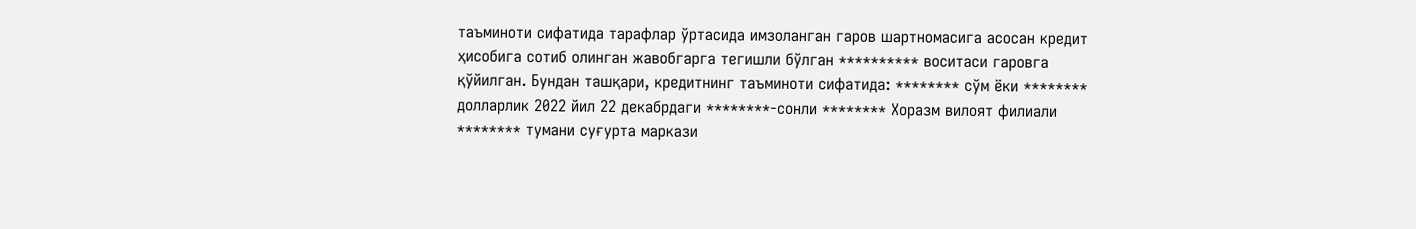таъминоти сифатида тарафлар ўртасида имзоланган гаров шартномасига асосан кредит ҳисобига сотиб олинган жавобгарга тегишли бўлган ********** воситаси гаровга қўйилган. Бундан ташқари, кредитнинг таъминоти сифатида: ******** сўм ёки ******** долларлик 2022 йил 22 декабрдаги ********-сонли ******** Хоразм вилоят филиали ******** тумани суғурта маркази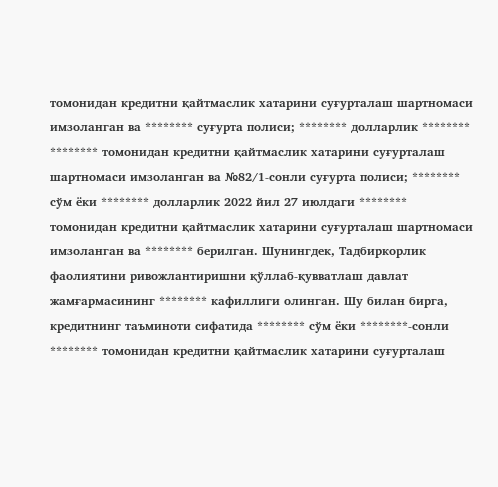томонидан кредитни қайтмаслик хатарини суғурталаш шартномаси имзоланган ва ******** суғурта полиси; ******** долларлик ******** ******** томонидан кредитни қайтмаслик хатарини суғурталаш шартномаси имзоланган ва №82/1-сонли суғурта полиси; ******** сўм ёки ******** долларлик 2022 йил 27 июлдаги ******** томонидан кредитни қайтмаслик хатарини суғурталаш шартномаси имзоланган ва ******** берилган. Шунингдек, Тадбиркорлик фаолиятини ривожлантиришни қўллаб-қувватлаш давлат жамғармасининг ******** кафиллиги олинган. Шу билан бирга, кредитнинг таъминоти сифатида ******** сўм ёки ********-сонли ******** томонидан кредитни қайтмаслик хатарини суғурталаш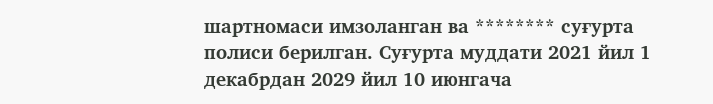шартномаси имзоланган ва ******** суғурта полиси берилган. Суғурта муддати 2021 йил 1 декабрдан 2029 йил 10 июнгача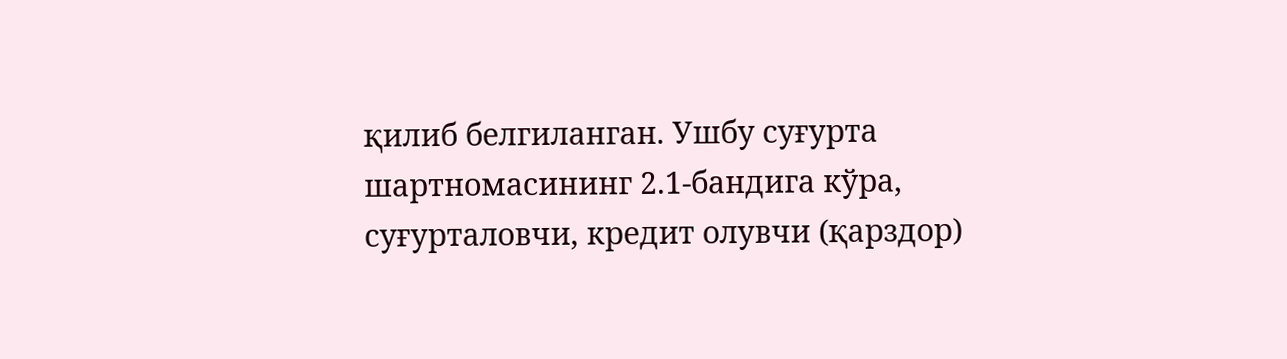қилиб белгиланган. Ушбу суғурта шартномасининг 2.1-бандига кўра, суғурталовчи, кредит олувчи (қарздор)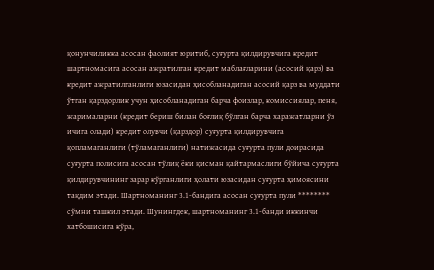қонунчиликка асосан фаолият юритиб, суғурта қилдирувчига кредит шартномасига асосан ажратилган кредит маблағларини (асосий қарз) ва кредит ажратилганлиги юзасидан ҳисобланадиган асосий қарз ва муддати ўтган қарздорлик учун ҳисобланадиган барча фоизлар, комиссиялар, пеня, жарималарни (кредит бериш билан боғлиқ бўлган барча харажатларни ўз ичига олади) кредит олувчи (қарздор) суғурта қилдирувчига қопламаганлиги (тўламаганлиги) натижасида суғурта пули доирасида суғурта полисига асосан тўлиқ ёки қисман қайтармаслиги бўйича суғурта қилдирувчининг зарар кўрганлиги ҳолати юзасидан суғурта ҳимоясини тақдим этади. Шартноманинг 3.1-бандига асосан суғурта пули ******** сўмни ташкил этади. Шунингдек, шартноманинг 3.1-банди иккинчи хатбошисига кўра,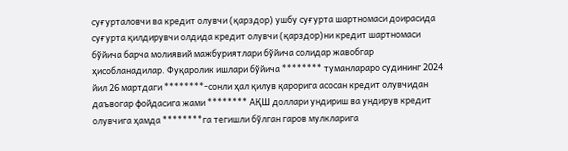суғурталовчи ва кредит олувчи (қарздор) ушбу суғурта шартномаси доирасида суғурта қилдирувчи олдида кредит олувчи (қарздор)ни кредит шартномаси бўйича барча молиявий мажбуриятлари бўйича солидар жавобгар ҳисобланадилар. Фуқаролик ишлари бўйича ******** туманлараро судининг 2024 йил 26 мартдаги ********-сонли ҳал қилув қарорига асосан кредит олувчидан даъвогар фойдасига жами ******** АҚШ доллари ундириш ва ундирув кредит олувчига ҳамда ********га тегишли бўлган гаров мулкларига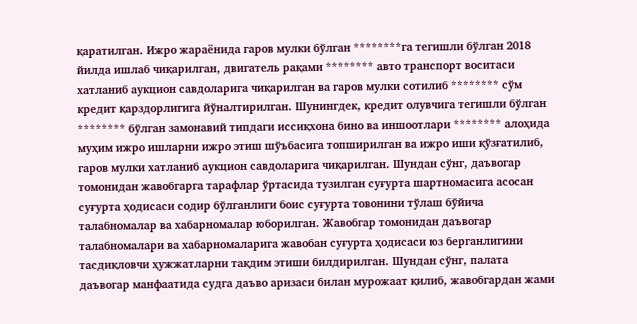қаратилган. Ижро жараёнида гаров мулки бўлган ********га тегишли бўлган 2018 йилда ишлаб чиқарилган, двигатель рақами ******** авто транспорт воситаси хатланиб аукцион савдоларига чиқарилган ва гаров мулки сотилиб ******** сўм кредит қарздорлигига йўналтирилган. Шунингдек, кредит олувчига тегишли бўлган ******** бўлган замонавий типдаги иссиқхона бино ва иншоотлари ******** алоҳида муҳим ижро ишларни ижро этиш шўъбасига топширилган ва ижро иши қўзғатилиб, гаров мулки хатланиб аукцион савдоларига чиқарилган. Шундан сўнг, даъвогар томонидан жавобгарга тарафлар ўртасида тузилган суғурта шартномасига асосан суғурта ҳодисаси содир бўлганлиги боис суғурта товонини тўлаш бўйича талабномалар ва хабарномалар юборилган. Жавобгар томонидан даъвогар талабномалари ва хабарномаларига жавобан суғурта ҳодисаси юз берганлигини тасдиқловчи ҳужжатларни тақдим этиши билдирилган. Шундан сўнг, палата даъвогар манфаатида судга даъво аризаси билан мурожаат қилиб, жавобгардан жами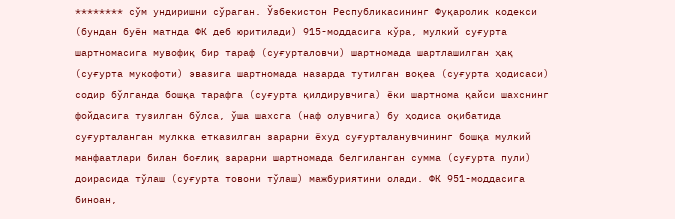******** сўм ундиришни сўраган. Ўзбекистон Республикасининг Фуқаролик кодекси (бундан буён матнда ФК деб юритилади) 915-моддасига кўра, мулкий суғурта шартномасига мувофиқ бир тараф (суғурталовчи) шартномада шартлашилган ҳақ (суғурта мукофоти) эвазига шартномада назарда тутилган воқеа (суғурта ҳодисаси) содир бўлганда бошқа тарафга (суғурта қилдирувчига) ёки шартнома қайси шахснинг фойдасига тузилган бўлса, ўша шахсга (наф олувчига) бу ҳодиса оқибатида суғурталанган мулкка етказилган зарарни ёхуд суғурталанувчининг бошқа мулкий манфаатлари билан боғлиқ зарарни шартномада белгиланган сумма (суғурта пули) доирасида тўлаш (суғурта товони тўлаш) мажбуриятини олади. ФК 951-моддасига биноан,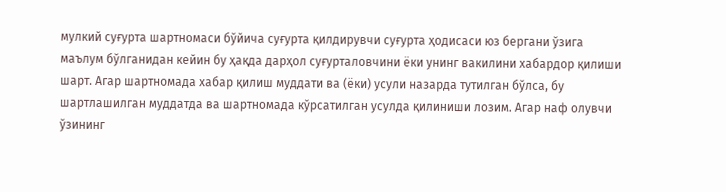мулкий суғурта шартномаси бўйича суғурта қилдирувчи суғурта ҳодисаси юз бергани ўзига маълум бўлганидан кейин бу ҳақда дарҳол суғурталовчини ёки унинг вакилини хабардор қилиши шарт. Агар шартномада хабар қилиш муддати ва (ёки) усули назарда тутилган бўлса, бу шартлашилган муддатда ва шартномада кўрсатилган усулда қилиниши лозим. Агар наф олувчи ўзининг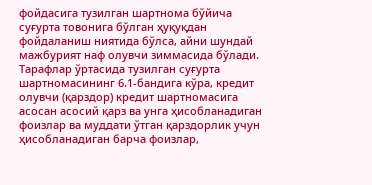фойдасига тузилган шартнома бўйича суғурта товонига бўлган ҳуқуқдан фойдаланиш ниятида бўлса, айни шундай мажбурият наф олувчи зиммасида бўлади. Тарафлар ўртасида тузилган суғурта шартномасининг 6.1-бандига кўра, кредит олувчи (қарздор) кредит шартномасига асосан асосий қарз ва унга ҳисобланадиган фоизлар ва муддати ўтган қарздорлик учун ҳисобланадиган барча фоизлар,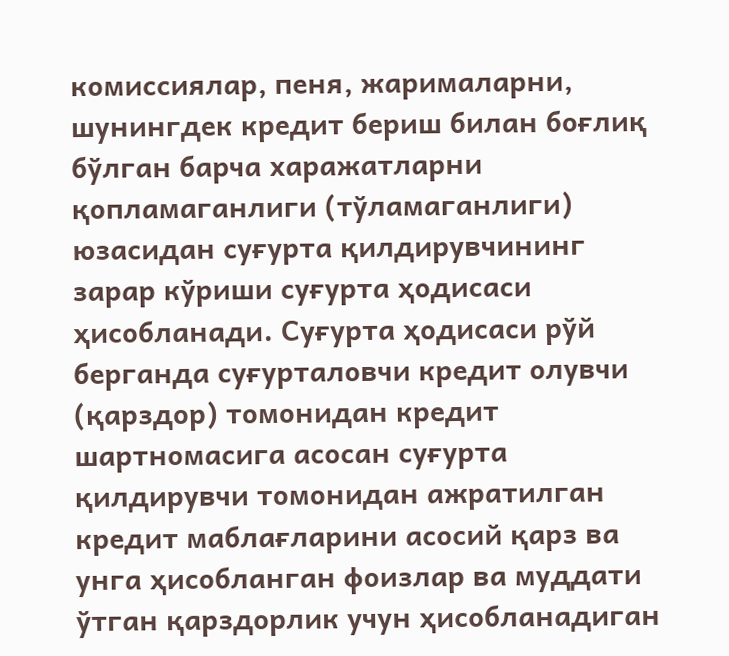комиссиялар, пеня, жарималарни, шунингдек кредит бериш билан боғлиқ бўлган барча харажатларни қопламаганлиги (тўламаганлиги) юзасидан суғурта қилдирувчининг зарар кўриши суғурта ҳодисаси ҳисобланади. Суғурта ҳодисаси рўй берганда суғурталовчи кредит олувчи (қарздор) томонидан кредит шартномасига асосан суғурта қилдирувчи томонидан ажратилган кредит маблағларини асосий қарз ва унга ҳисобланган фоизлар ва муддати ўтган қарздорлик учун ҳисобланадиган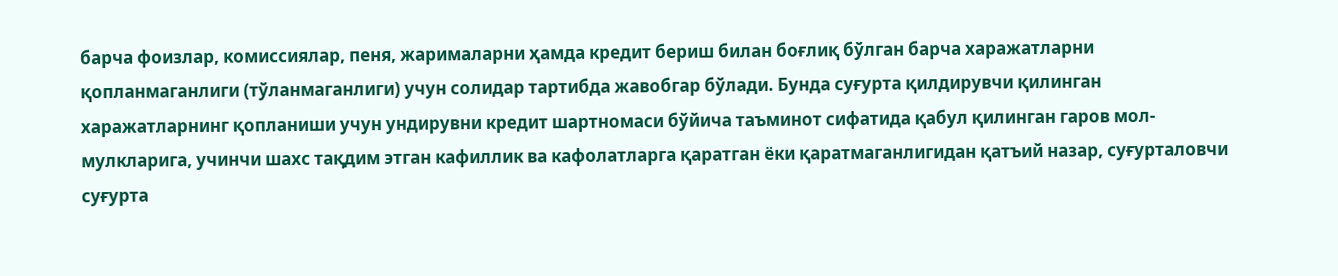барча фоизлар, комиссиялар, пеня, жарималарни ҳамда кредит бериш билан боғлиқ бўлган барча харажатларни қопланмаганлиги (тўланмаганлиги) учун солидар тартибда жавобгар бўлади. Бунда суғурта қилдирувчи қилинган харажатларнинг қопланиши учун ундирувни кредит шартномаси бўйича таъминот сифатида қабул қилинган гаров мол-мулкларига, учинчи шахс тақдим этган кафиллик ва кафолатларга қаратган ёки қаратмаганлигидан қатъий назар, суғурталовчи суғурта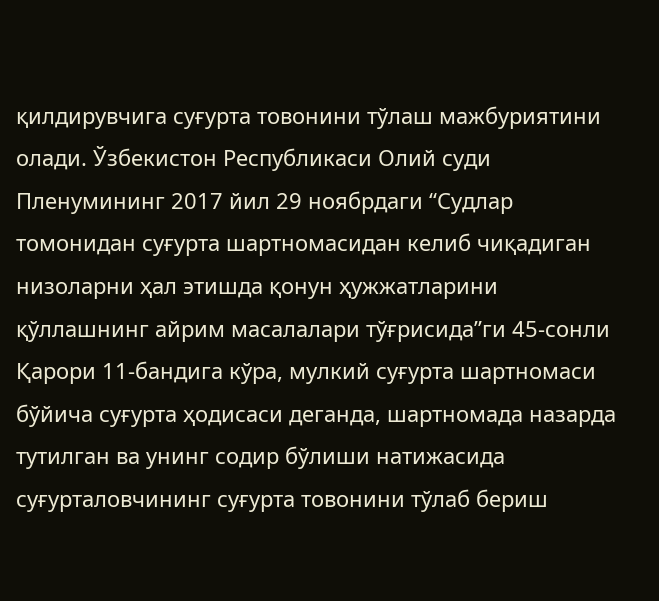қилдирувчига суғурта товонини тўлаш мажбуриятини олади. Ўзбекистон Республикаси Олий суди Пленумининг 2017 йил 29 ноябрдаги “Судлар томонидан суғурта шартномасидан келиб чиқадиган низоларни ҳал этишда қонун ҳужжатларини қўллашнинг айрим масалалари тўғрисида”ги 45-сонли Қарори 11-бандига кўра, мулкий суғурта шартномаси бўйича суғурта ҳодисаси деганда, шартномада назарда тутилган ва унинг содир бўлиши натижасида суғурталовчининг суғурта товонини тўлаб бериш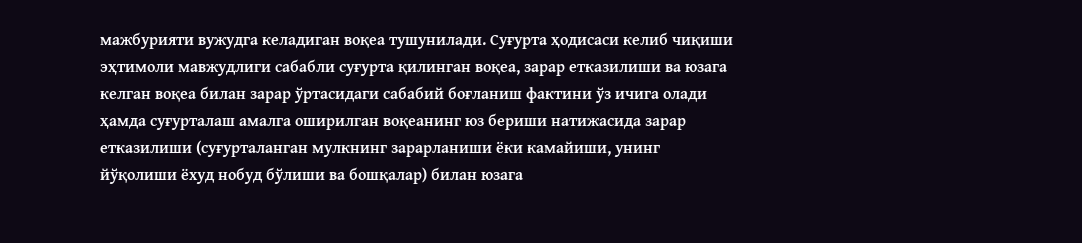мажбурияти вужудга келадиган воқеа тушунилади. Суғурта ҳодисаси келиб чиқиши эҳтимоли мавжудлиги сабабли суғурта қилинган воқеа, зарар етказилиши ва юзага келган воқеа билан зарар ўртасидаги сабабий боғланиш фактини ўз ичига олади ҳамда суғурталаш амалга оширилган воқеанинг юз бериши натижасида зарар етказилиши (суғурталанган мулкнинг зарарланиши ёки камайиши, унинг йўқолиши ёхуд нобуд бўлиши ва бошқалар) билан юзага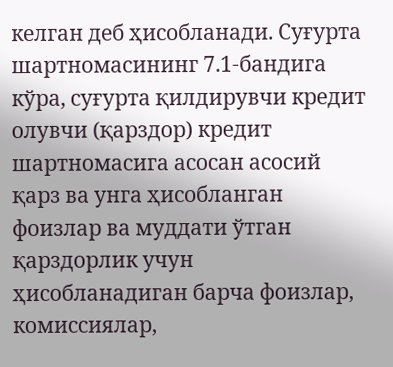келган деб ҳисобланади. Суғурта шартномасининг 7.1-бандига кўра, суғурта қилдирувчи кредит олувчи (қарздор) кредит шартномасига асосан асосий қарз ва унга ҳисобланган фоизлар ва муддати ўтган қарздорлик учун ҳисобланадиган барча фоизлар, комиссиялар,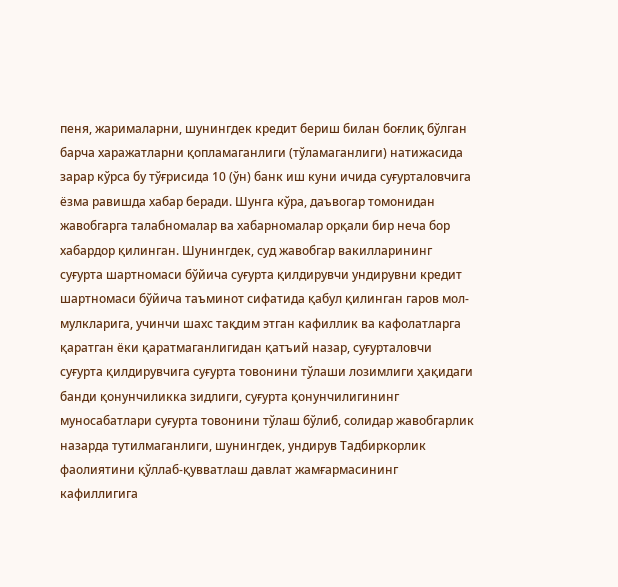пеня, жарималарни, шунингдек кредит бериш билан боғлиқ бўлган барча харажатларни қопламаганлиги (тўламаганлиги) натижасида зарар кўрса бу тўғрисида 10 (ўн) банк иш куни ичида суғурталовчига ёзма равишда хабар беради. Шунга кўра, даъвогар томонидан жавобгарга талабномалар ва хабарномалар орқали бир неча бор хабардор қилинган. Шунингдек, суд жавобгар вакилларининг суғурта шартномаси бўйича суғурта қилдирувчи ундирувни кредит шартномаси бўйича таъминот сифатида қабул қилинган гаров мол-мулкларига, учинчи шахс тақдим этган кафиллик ва кафолатларга қаратган ёки қаратмаганлигидан қатъий назар, суғурталовчи суғурта қилдирувчига суғурта товонини тўлаши лозимлиги ҳақидаги банди қонунчиликка зидлиги, суғурта қонунчилигининг муносабатлари суғурта товонини тўлаш бўлиб, солидар жавобгарлик назарда тутилмаганлиги, шунингдек, ундирув Тадбиркорлик фаолиятини қўллаб-қувватлаш давлат жамғармасининг кафиллигига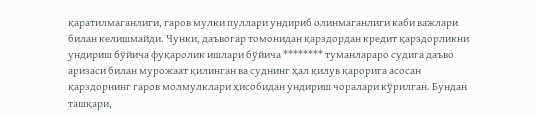қаратилмаганлиги, гаров мулки пуллари ундириб олинмаганлиги каби важлари билан келишмайди. Чунки, даъвогар томонидан қарздордан кредит қарздорликни ундириш бўйича фуқаролик ишлари бўйича ******** туманлараро судига даъво аризаси билан мурожаат қилинган ва суднинг ҳал қилув қарорига асосан қарздорнинг гаров молмулклари ҳисобидан ундириш чоралари кўрилган. Бундан ташқари,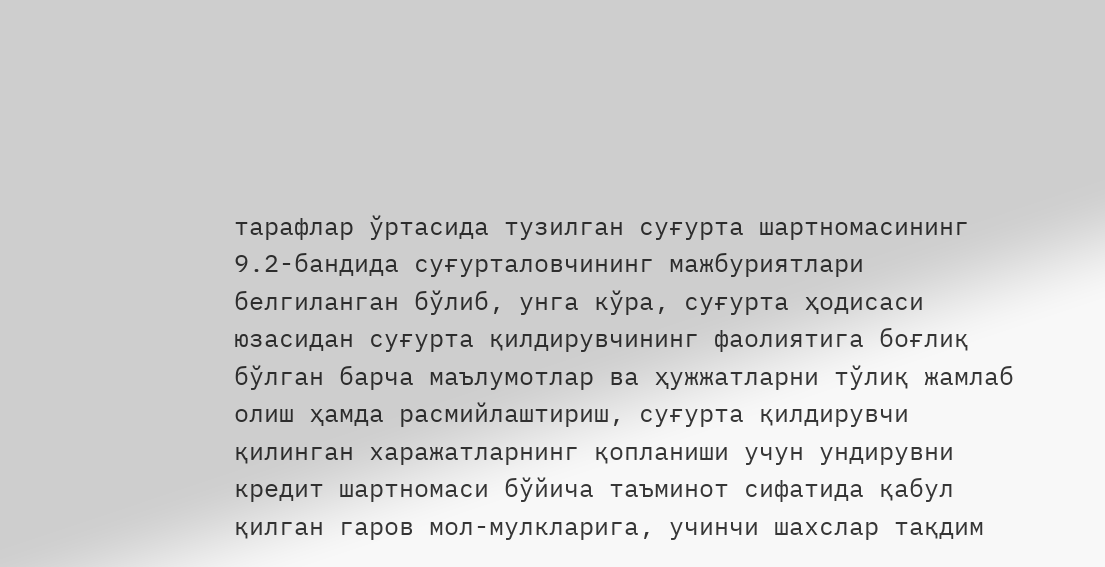тарафлар ўртасида тузилган суғурта шартномасининг 9.2-бандида суғурталовчининг мажбуриятлари белгиланган бўлиб, унга кўра, суғурта ҳодисаси юзасидан суғурта қилдирувчининг фаолиятига боғлиқ бўлган барча маълумотлар ва ҳужжатларни тўлиқ жамлаб олиш ҳамда расмийлаштириш, суғурта қилдирувчи қилинган харажатларнинг қопланиши учун ундирувни кредит шартномаси бўйича таъминот сифатида қабул қилган гаров мол-мулкларига, учинчи шахслар тақдим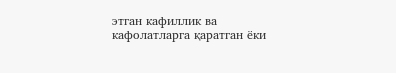этган кафиллик ва кафолатларга қаратган ёки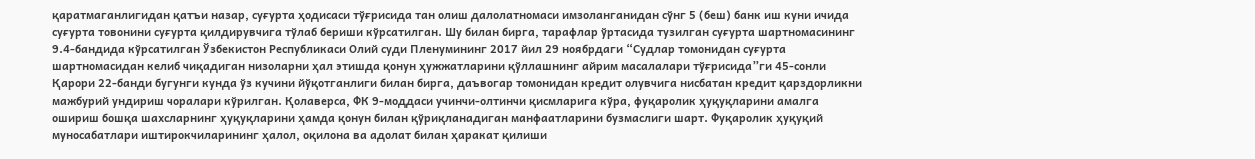қаратмаганлигидан қатъи назар, суғурта ҳодисаси тўғрисида тан олиш далолатномаси имзоланганидан сўнг 5 (беш) банк иш куни ичида суғурта товонини суғурта қилдирувчига тўлаб бериши кўрсатилган. Шу билан бирга, тарафлар ўртасида тузилган суғурта шартномасининг 9.4-бандида кўрсатилган Ўзбекистон Республикаси Олий суди Пленумининг 2017 йил 29 ноябрдаги “Судлар томонидан суғурта шартномасидан келиб чиқадиган низоларни ҳал этишда қонун ҳужжатларини қўллашнинг айрим масалалари тўғрисида”ги 45-сонли Қарори 22-банди бугунги кунда ўз кучини йўқотганлиги билан бирга, даъвогар томонидан кредит олувчига нисбатан кредит қарздорликни мажбурий ундириш чоралари кўрилган. Қолаверса, ФК 9-моддаси учинчи-олтинчи қисмларига кўра, фуқаролик ҳуқуқларини амалга ошириш бошқа шахсларнинг ҳуқуқларини ҳамда қонун билан қўриқланадиган манфаатларини бузмаслиги шарт. Фуқаролик ҳуқуқий муносабатлари иштирокчиларининг ҳалол, оқилона ва адолат билан ҳаракат қилиши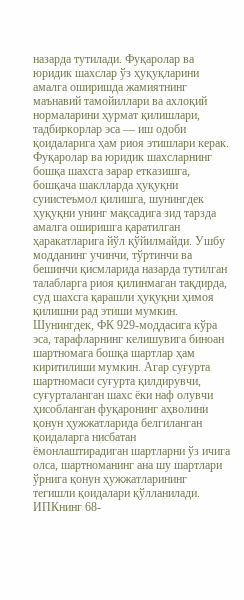назарда тутилади. Фуқаролар ва юридик шахслар ўз ҳуқуқларини амалга оширишда жамиятнинг маънавий тамойиллари ва ахлоқий нормаларини ҳурмат қилишлари, тадбиркорлар эса — иш одоби қоидаларига ҳам риоя этишлари керак. Фуқаролар ва юридик шахсларнинг бошқа шахсга зарар етказишга, бошқача шаклларда ҳуқуқни суиистеъмол қилишга, шунингдек ҳуқуқни унинг мақсадига зид тарзда амалга оширишга қаратилган ҳаракатларига йўл қўйилмайди. Ушбу модданинг учинчи, тўртинчи ва бешинчи қисмларида назарда тутилган талабларга риоя қилинмаган тақдирда, суд шахсга қарашли ҳуқуқни ҳимоя қилишни рад этиши мумкин. Шунингдек, ФК 929-моддасига кўра эса, тарафларнинг келишувига биноан шартномага бошқа шартлар ҳам киритилиши мумкин. Агар суғурта шартномаси суғурта қилдирувчи, суғурталанган шахс ёки наф олувчи ҳисобланган фуқаронинг аҳволини қонун ҳужжатларида белгиланган қоидаларга нисбатан ёмонлаштирадиган шартларни ўз ичига олса, шартноманинг ана шу шартлари ўрнига қонун ҳужжатларининг тегишли қоидалари қўлланилади. ИПКнинг 68-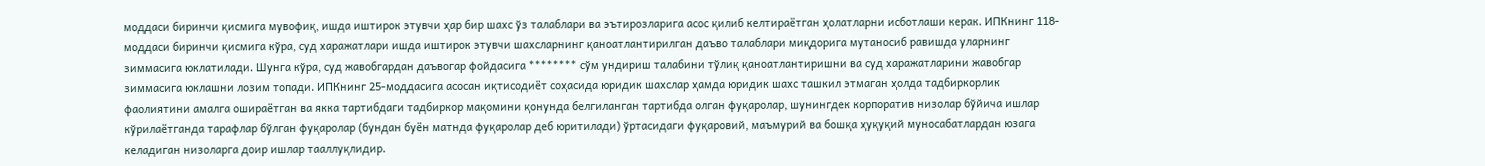моддаси биринчи қисмига мувофиқ, ишда иштирок этувчи ҳар бир шахс ўз талаблари ва эътирозларига асос қилиб келтираётган ҳолатларни исботлаши керак. ИПКнинг 118-моддаси биринчи қисмига кўра, суд харажатлари ишда иштирок этувчи шахсларнинг қаноатлантирилган даъво талаблари миқдорига мутаносиб равишда уларнинг зиммасига юклатилади. Шунга кўра, суд жавобгардан даъвогар фойдасига ******** сўм ундириш талабини тўлиқ қаноатлантиришни ва суд харажатларини жавобгар зиммасига юклашни лозим топади. ИПКнинг 25-моддасига асосан иқтисодиёт соҳасида юридик шахслар ҳамда юридик шахс ташкил этмаган ҳолда тадбиркорлик фаолиятини амалга ошираётган ва якка тартибдаги тадбиркор мақомини қонунда белгиланган тартибда олган фуқаролар, шунингдек корпоратив низолар бўйича ишлар кўрилаётганда тарафлар бўлган фуқаролар (бундан буён матнда фуқаролар деб юритилади) ўртасидаги фуқаровий, маъмурий ва бошқа ҳуқуқий муносабатлардан юзага келадиган низоларга доир ишлар тааллуқлидир.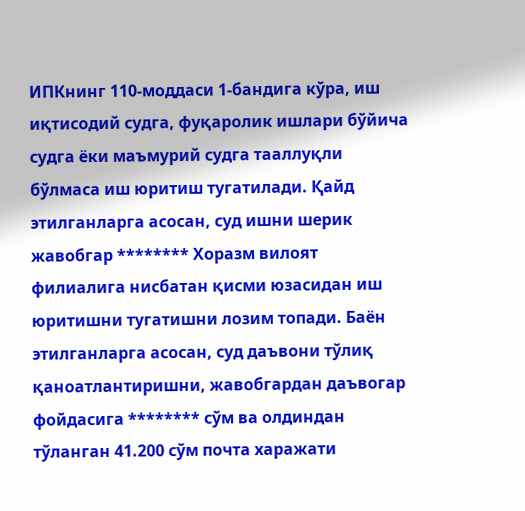ИПКнинг 110-моддаси 1-бандига кўра, иш иқтисодий судга, фуқаролик ишлари бўйича судга ёки маъмурий судга тааллуқли бўлмаса иш юритиш тугатилади. Қайд этилганларга асосан, суд ишни шерик жавобгар ******** Хоразм вилоят филиалига нисбатан қисми юзасидан иш юритишни тугатишни лозим топади. Баён этилганларга асосан, суд даъвони тўлиқ қаноатлантиришни, жавобгардан даъвогар фойдасига ******** сўм ва олдиндан тўланган 41.200 сўм почта харажати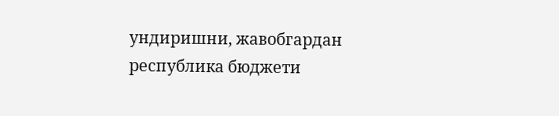ундиришни, жавобгардан республика бюджети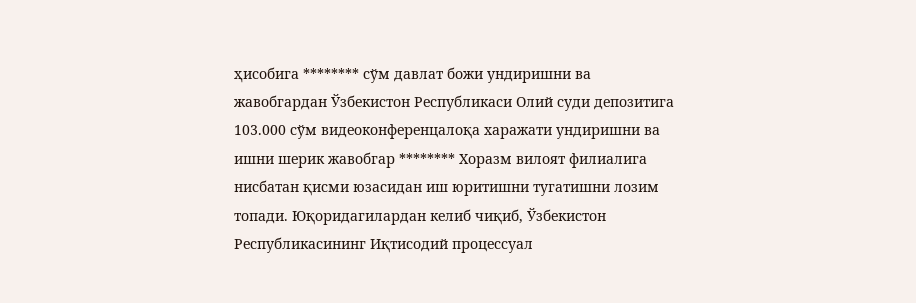ҳисобига ******** сўм давлат божи ундиришни ва жавобгардан Ўзбекистон Республикаси Олий суди депозитига 103.000 сўм видеоконференцалоқа харажати ундиришни ва ишни шерик жавобгар ******** Хоразм вилоят филиалига нисбатан қисми юзасидан иш юритишни тугатишни лозим топади. Юқоридагилардан келиб чиқиб, Ўзбекистон Республикасининг Иқтисодий процессуал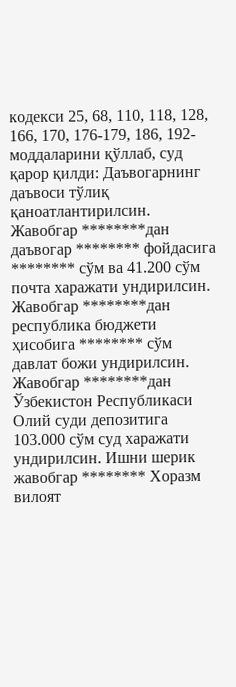кодекси 25, 68, 110, 118, 128, 166, 170, 176-179, 186, 192-моддаларини қўллаб, суд қарор қилди: Даъвогарнинг даъвоси тўлиқ қаноатлантирилсин. Жавобгар ********дан даъвогар ******** фойдасига ******** сўм ва 41.200 сўм почта харажати ундирилсин. Жавобгар ********дан республика бюджети ҳисобига ******** сўм давлат божи ундирилсин. Жавобгар ********дан Ўзбекистон Республикаси Олий суди депозитига 103.000 сўм суд харажати ундирилсин. Ишни шерик жавобгар ******** Хоразм вилоят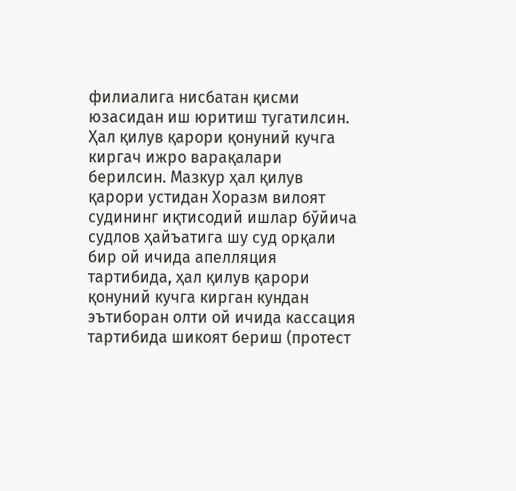филиалига нисбатан қисми юзасидан иш юритиш тугатилсин. Ҳал қилув қарори қонуний кучга киргач ижро варақалари берилсин. Мазкур ҳал қилув қарори устидан Хоразм вилоят судининг иқтисодий ишлар бўйича судлов ҳайъатига шу суд орқали бир ой ичида апелляция тартибида, ҳал қилув қарори қонуний кучга кирган кундан эътиборан олти ой ичида кассация тартибида шикоят бериш (протест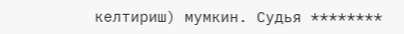келтириш) мумкин. Судья ********